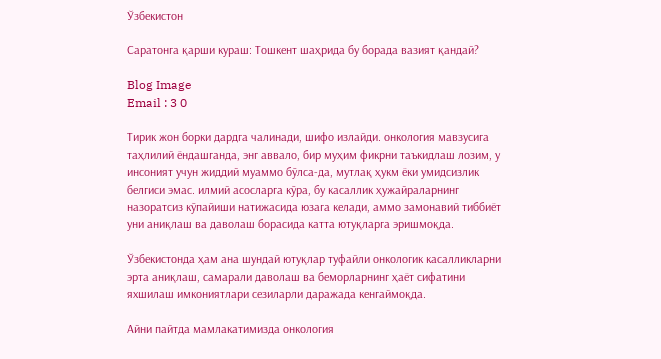Ўзбекистон

Саратонга қарши кураш: Тошкент шаҳрида бу борада вазият қандай?

Blog Image
Email : 3 0

Тирик жон борки дардга чалинади, шифо излайди. онкология мавзусига таҳлилий ёндашганда, энг аввало, бир муҳим фикрни таъкидлаш лозим, у инсоният учун жиддий муаммо бўлса-да, мутлақ ҳукм ёки умидсизлик белгиси эмас. илмий асосларга кўра, бу касаллик ҳужайраларнинг назоратсиз кўпайиши натижасида юзага келади, аммо замонавий тиббиёт уни аниқлаш ва даволаш борасида катта ютуқларга эришмоқда.

Ўзбекистонда ҳам ана шундай ютуқлар туфайли онкологик касалликларни эрта аниқлаш, самарали даволаш ва беморларнинг ҳаёт сифатини яхшилаш имкониятлари сезиларли даражада кенгаймоқда.

Айни пайтда мамлакатимизда онкология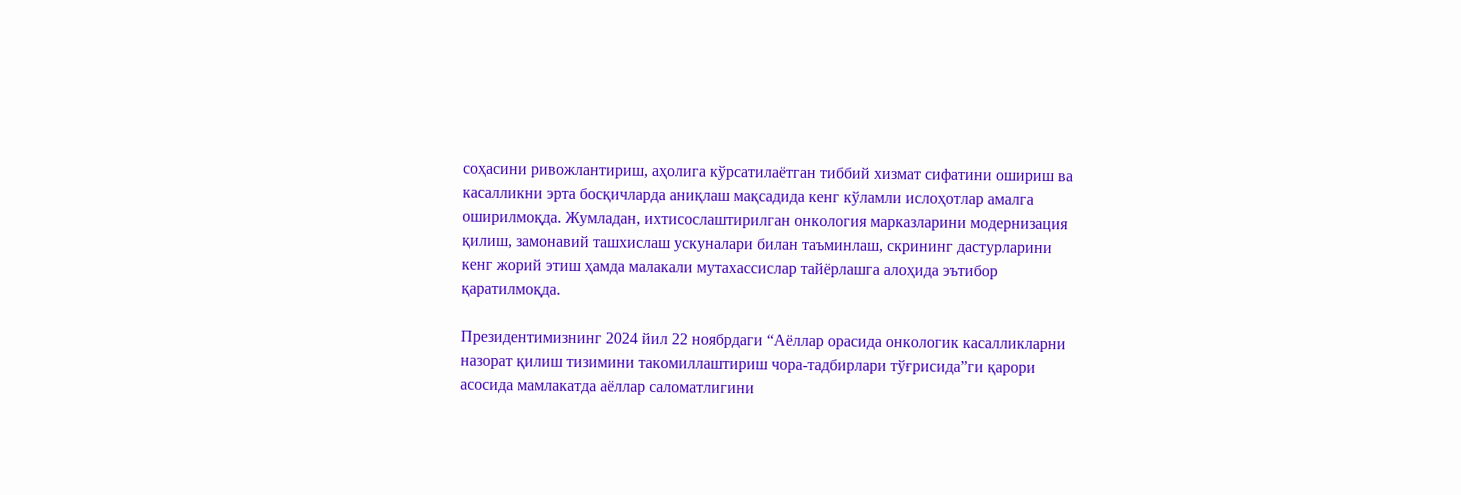соҳасини ривожлантириш, аҳолига кўрсатилаётган тиббий хизмат сифатини ошириш ва касалликни эрта босқичларда аниқлаш мақсадида кенг кўламли ислоҳотлар амалга оширилмоқда. Жумладан, ихтисослаштирилган онкология марказларини модернизация қилиш, замонавий ташхислаш ускуналари билан таъминлаш, скрининг дастурларини кенг жорий этиш ҳамда малакали мутахассислар тайёрлашга алоҳида эътибор қаратилмоқда.

Президентимизнинг 2024 йил 22 ноябрдаги “Аёллар орасида онкологик касалликларни назорат қилиш тизимини такомиллаштириш чора-тадбирлари тўғрисида”ги қарори асосида мамлакатда аёллар саломатлигини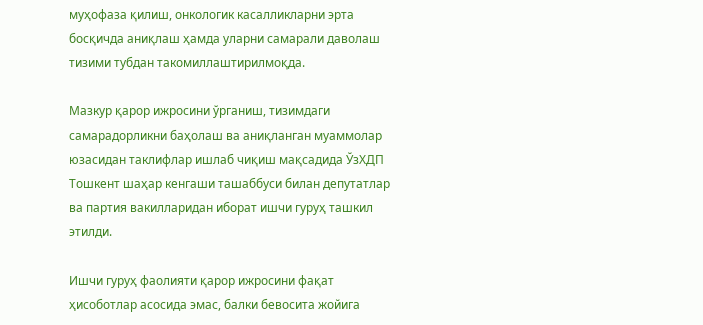муҳофаза қилиш, онкологик касалликларни эрта босқичда аниқлаш ҳамда уларни самарали даволаш тизими тубдан такомиллаштирилмоқда.

Мазкур қарор ижросини ўрганиш, тизимдаги самарадорликни баҳолаш ва аниқланган муаммолар юзасидан таклифлар ишлаб чиқиш мақсадида ЎзХДП Тошкент шаҳар кенгаши ташаббуси билан депутатлар ва партия вакилларидан иборат ишчи гуруҳ ташкил этилди.

Ишчи гуруҳ фаолияти қарор ижросини фақат ҳисоботлар асосида эмас, балки бевосита жойига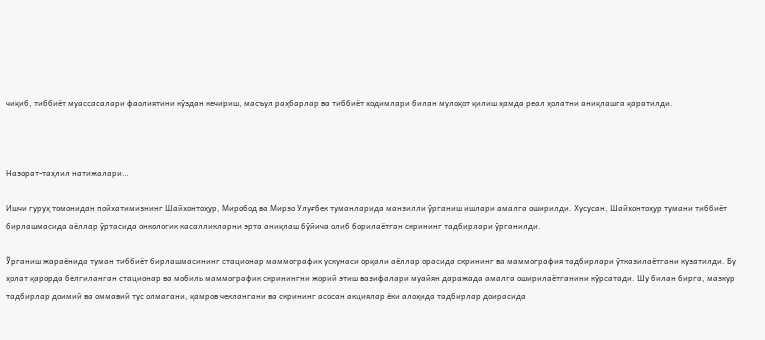чиқиб, тиббиёт муассасалари фаолиятини кўздан кечириш, масъул раҳбарлар ва тиббиёт ходимлари билан мулоқот қилиш ҳамда реал ҳолатни аниқлашга қаратилди.



Назорат-таҳлил натижалари…

Ишчи гуруҳ томонидан пойхатимизнинг Шайхонтоҳур, Миробод ва Мирзо Улуғбек туманларида манзилли ўрганиш ишлари амалга оширилди. Хусусан, Шайхонтоҳур тумани тиббиёт бирлашмасида аёллар ўртасида онкологик касалликларни эрта аниқлаш бўйича олиб борилаётган скрининг тадбирлари ўрганилди.

Ўрганиш жараёнида туман тиббиёт бирлашмасининг стационар маммографик ускунаси орқали аёллар орасида скрининг ва маммография тадбирлари ўтказилаётгани кузатилди. Бу ҳолат қарорда белгиланган стационар ва мобиль маммографик скринингни жорий этиш вазифалари муайян даражада амалга оширилаётганини кўрсатади. Шу билан бирга, мазкур тадбирлар доимий ва оммавий тус олмагани, қамров чеклангани ва скрининг асосан акциялар ёки алоҳида тадбирлар доирасида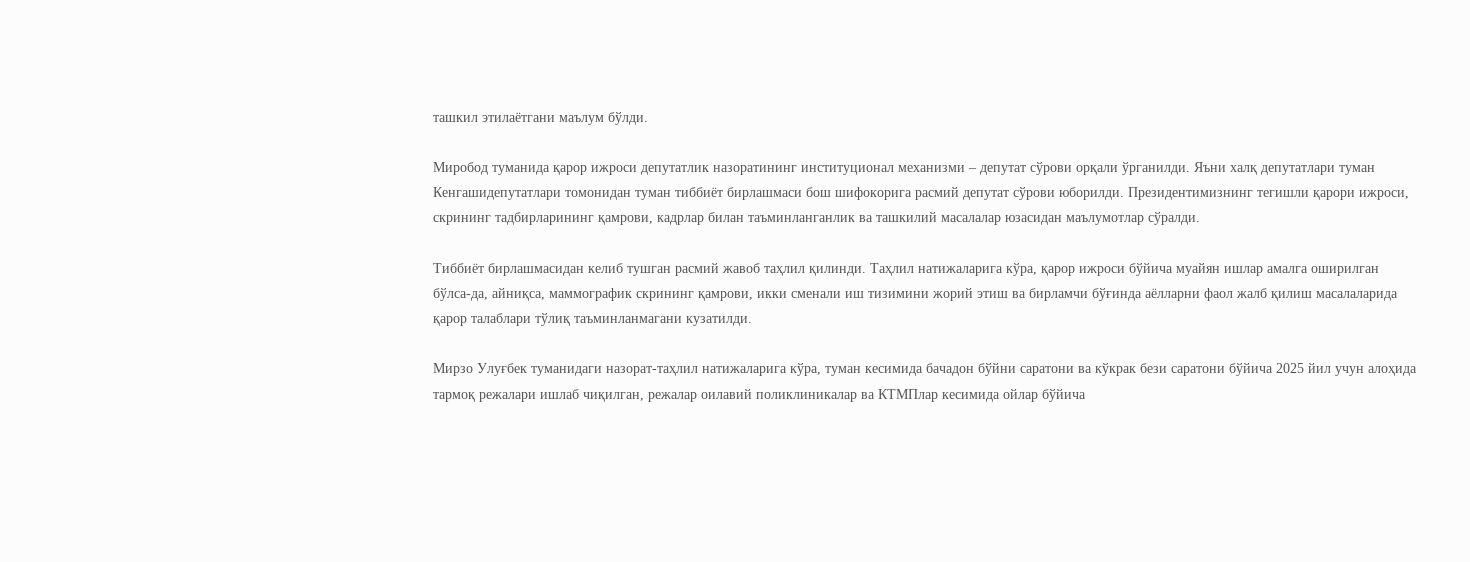ташкил этилаётгани маълум бўлди.

Миробод туманида қарор ижроси депутатлик назоратининг институционал механизми – депутат сўрови орқали ўрганилди. Яъни халқ депутатлари туман Кенгашидепутатлари томонидан туман тиббиёт бирлашмаси бош шифокорига расмий депутат сўрови юборилди. Президентимизнинг тегишли қарори ижроси, скрининг тадбирларининг қамрови, кадрлар билан таъминланганлик ва ташкилий масалалар юзасидан маълумотлар сўралди.

Тиббиёт бирлашмасидан келиб тушган расмий жавоб таҳлил қилинди. Таҳлил натижаларига кўра, қарор ижроси бўйича муайян ишлар амалга оширилган бўлса-да, айниқса, маммографик скрининг қамрови, икки сменали иш тизимини жорий этиш ва бирламчи бўғинда аёлларни фаол жалб қилиш масалаларида қарор талаблари тўлиқ таъминланмагани кузатилди.

Мирзо Улуғбек туманидаги назорат-таҳлил натижаларига кўра, туман кесимида бачадон бўйни саратони ва кўкрак бези саратони бўйича 2025 йил учун алоҳида тармоқ режалари ишлаб чиқилган, режалар оилавий поликлиникалар ва КТМПлар кесимида ойлар бўйича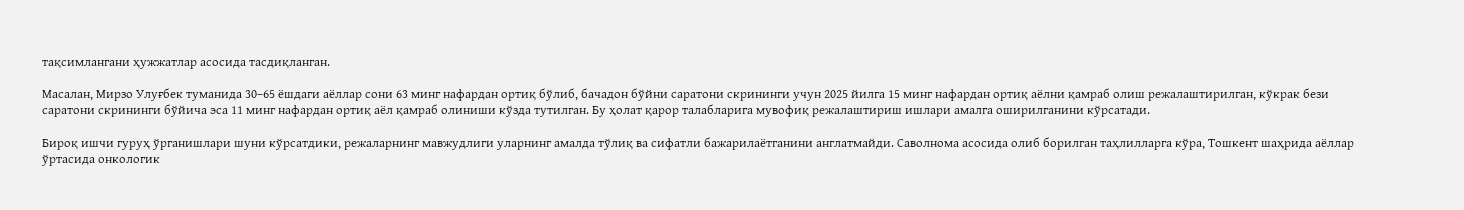тақсимлангани ҳужжатлар асосида тасдиқланган.

Масалан, Мирзо Улуғбек туманида 30–65 ёшдаги аёллар сони 63 минг нафардан ортиқ бўлиб, бачадон бўйни саратони скрининги учун 2025 йилга 15 минг нафардан ортиқ аёлни қамраб олиш режалаштирилган, кўкрак бези саратони скрининги бўйича эса 11 минг нафардан ортиқ аёл қамраб олиниши кўзда тутилган. Бу ҳолат қарор талабларига мувофиқ режалаштириш ишлари амалга оширилганини кўрсатади.

Бироқ ишчи гуруҳ ўрганишлари шуни кўрсатдики, режаларнинг мавжудлиги уларнинг амалда тўлиқ ва сифатли бажарилаётганини англатмайди. Саволнома асосида олиб борилган таҳлилларга кўра, Тошкент шаҳрида аёллар ўртасида онкологик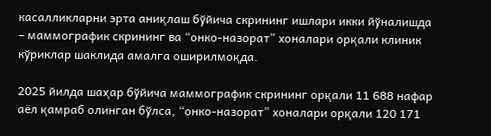касалликларни эрта аниқлаш бўйича скрининг ишлари икки йўналишда – маммографик скрининг ва “онко-назорат” хоналари орқали клиник кўриклар шаклида амалга оширилмоқда.

2025 йилда шаҳар бўйича маммографик скрининг орқали 11 688 нафар аёл қамраб олинган бўлса, “онко-назорат” хоналари орқали 120 171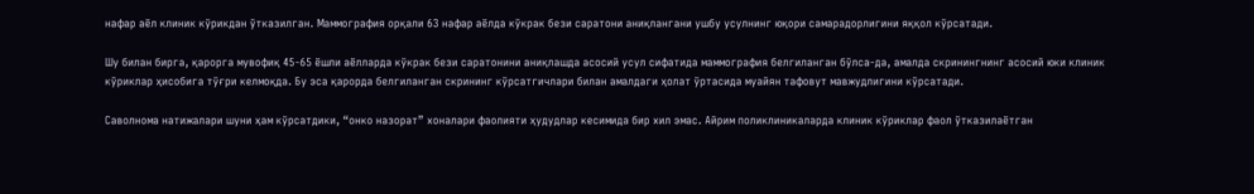нафар аёл клиник кўрикдан ўтказилган. Маммография орқали 63 нафар аёлда кўкрак бези саратони аниқлангани ушбу усулнинг юқори самарадорлигини яққол кўрсатади.

Шу билан бирга, қарорга мувофиқ 45-65 ёшли аёлларда кўкрак бези саратонини аниқлашда асосий усул сифатида маммография белгиланган бўлса-да, амалда скринингнинг асосий юки клиник кўриклар ҳисобига тўғри келмоқда. Бу эса қарорда белгиланган скрининг кўрсатгичлари билан амалдаги ҳолат ўртасида муайян тафовут мавжудлигини кўрсатади.

Саволнома натижалари шуни ҳам кўрсатдики, “онко назорат” хоналари фаолияти ҳудудлар кесимида бир хил эмас. Айрим поликлиникаларда клиник кўриклар фаол ўтказилаётган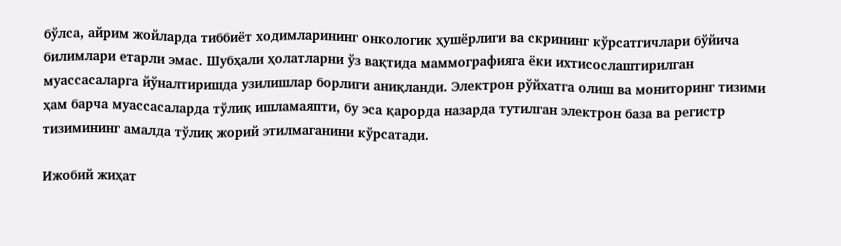бўлса, айрим жойларда тиббиёт ходимларининг онкологик ҳушёрлиги ва скрининг кўрсатгичлари бўйича билимлари етарли эмас. Шубҳали ҳолатларни ўз вақтида маммографияга ёки ихтисослаштирилган муассасаларга йўналтиришда узилишлар борлиги аниқланди. Электрон рўйхатга олиш ва мониторинг тизими ҳам барча муассасаларда тўлиқ ишламаяпти, бу эса қарорда назарда тутилган электрон база ва регистр тизимининг амалда тўлиқ жорий этилмаганини кўрсатади.

Ижобий жиҳат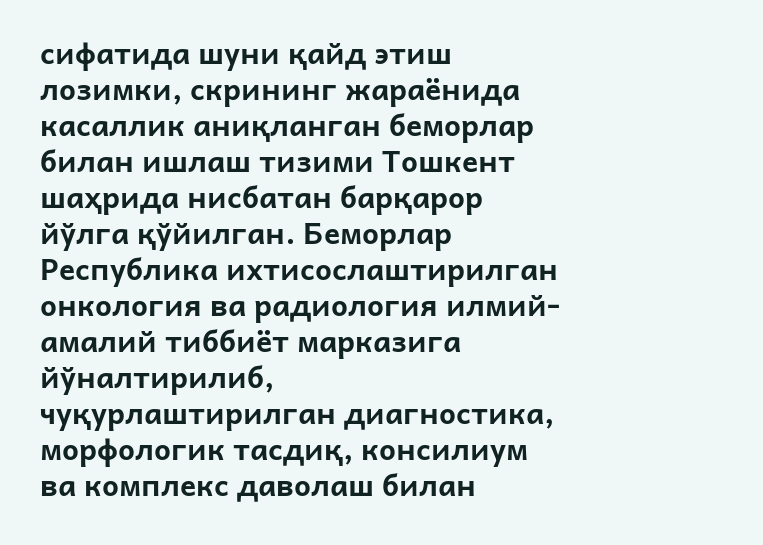сифатида шуни қайд этиш лозимки, скрининг жараёнида касаллик аниқланган беморлар билан ишлаш тизими Тошкент шаҳрида нисбатан барқарор йўлга қўйилган. Беморлар Республика ихтисослаштирилган онкология ва радиология илмий-амалий тиббиёт марказига йўналтирилиб, чуқурлаштирилган диагностика, морфологик тасдиқ, консилиум ва комплекс даволаш билан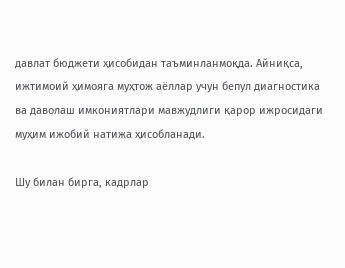давлат бюджети ҳисобидан таъминланмоқда. Айниқса, ижтимоий ҳимояга муҳтож аёллар учун бепул диагностика ва даволаш имкониятлари мавжудлиги қарор ижросидаги муҳим ижобий натижа ҳисобланади.

Шу билан бирга, кадрлар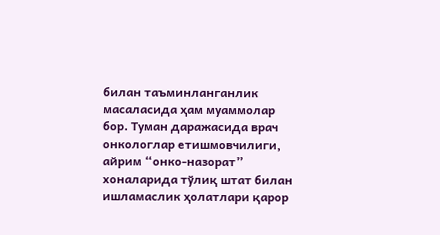билан таъминланганлик масаласида ҳам муаммолар бор. Туман даражасида врач онкологлар етишмовчилиги, айрим “онко-назорат” хоналарида тўлиқ штат билан ишламаслик ҳолатлари қарор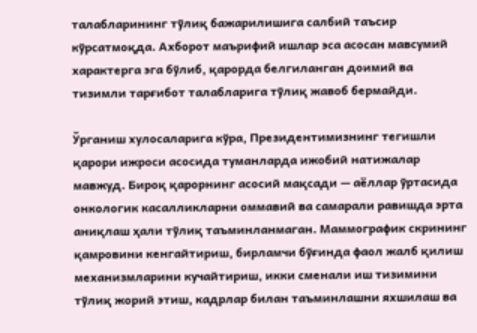талабларининг тўлиқ бажарилишига салбий таъсир кўрсатмоқда. Ахборот маърифий ишлар эса асосан мавсумий характерга эга бўлиб, қарорда белгиланган доимий ва тизимли тарғибот талабларига тўлиқ жавоб бермайди.

Ўрганиш хулосаларига кўра, Президентимизнинг тегишли қарори ижроси асосида туманларда ижобий натижалар мавжуд. Бироқ қарорнинг асосий мақсади — аёллар ўртасида онкологик касалликларни оммавий ва самарали равишда эрта аниқлаш ҳали тўлиқ таъминланмаган. Маммографик скрининг қамровини кенгайтириш, бирламчи бўғинда фаол жалб қилиш механизмларини кучайтириш, икки сменали иш тизимини тўлиқ жорий этиш, кадрлар билан таъминлашни яхшилаш ва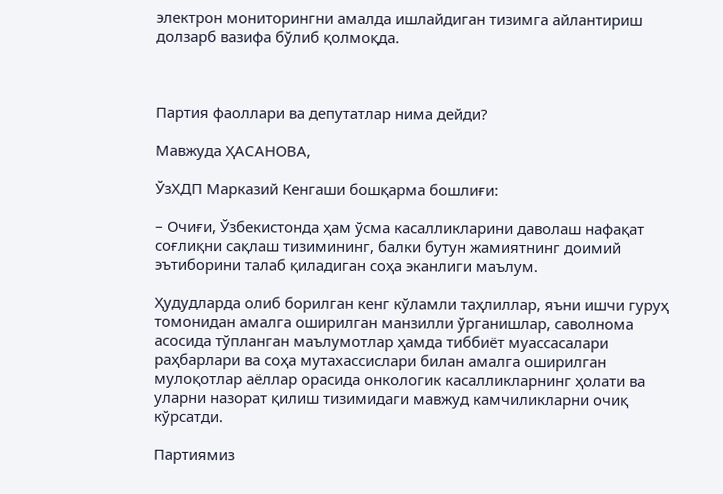электрон мониторингни амалда ишлайдиган тизимга айлантириш долзарб вазифа бўлиб қолмоқда.



Партия фаоллари ва депутатлар нима дейди?

Мавжуда ҲАСАНОВА,

ЎзХДП Марказий Кенгаши бошқарма бошлиғи:

– Очиғи, Ўзбекистонда ҳам ўсма касалликларини даволаш нафақат соғлиқни сақлаш тизимининг, балки бутун жамиятнинг доимий эътиборини талаб қиладиган соҳа эканлиги маълум.

Ҳудудларда олиб борилган кенг кўламли таҳлиллар, яъни ишчи гуруҳ томонидан амалга оширилган манзилли ўрганишлар, саволнома асосида тўпланган маълумотлар ҳамда тиббиёт муассасалари раҳбарлари ва соҳа мутахассислари билан амалга оширилган мулоқотлар аёллар орасида онкологик касалликларнинг ҳолати ва уларни назорат қилиш тизимидаги мавжуд камчиликларни очиқ кўрсатди.

Партиямиз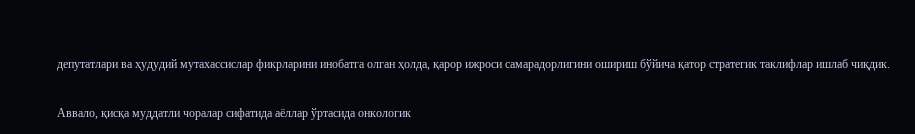депутатлари ва ҳудудий мутахассислар фикрларини инобатга олган ҳолда, қарор ижроси самарадорлигини ошириш бўйича қатор стратегик таклифлар ишлаб чиқдик.

Аввало, қисқа муддатли чоралар сифатида аёллар ўртасида онкологик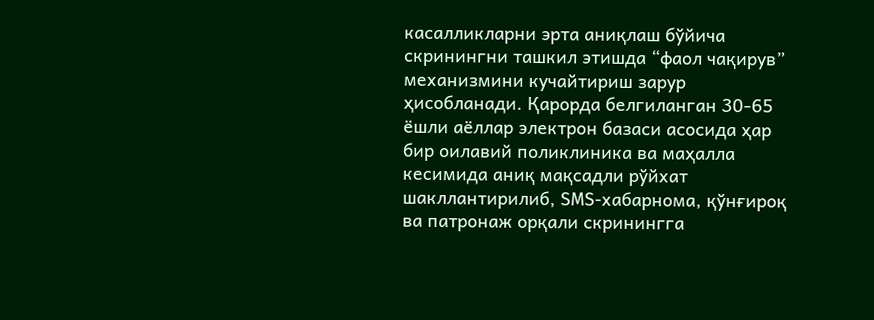касалликларни эрта аниқлаш бўйича скринингни ташкил этишда “фаол чақирув” механизмини кучайтириш зарур ҳисобланади. Қарорда белгиланган 30-65 ёшли аёллар электрон базаси асосида ҳар бир оилавий поликлиника ва маҳалла кесимида аниқ мақсадли рўйхат шакллантирилиб, SMS-хабарнома, қўнғироқ ва патронаж орқали скринингга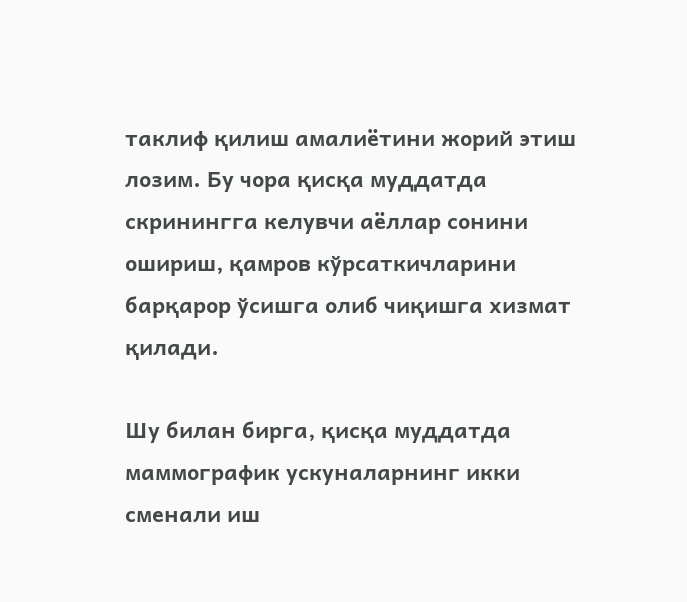таклиф қилиш амалиётини жорий этиш лозим. Бу чора қисқа муддатда скринингга келувчи аёллар сонини ошириш, қамров кўрсаткичларини барқарор ўсишга олиб чиқишга хизмат қилади.

Шу билан бирга, қисқа муддатда маммографик ускуналарнинг икки сменали иш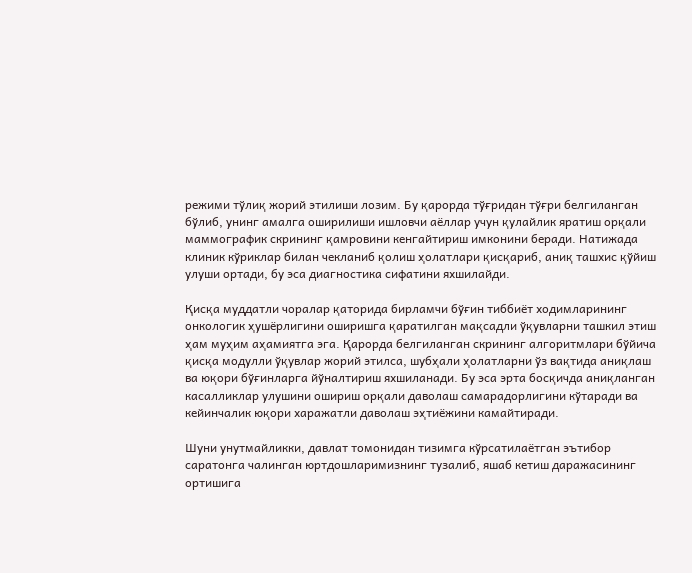режими тўлиқ жорий этилиши лозим. Бу қарорда тўғридан тўғри белгиланган бўлиб, унинг амалга оширилиши ишловчи аёллар учун қулайлик яратиш орқали маммографик скрининг қамровини кенгайтириш имконини беради. Натижада клиник кўриклар билан чекланиб қолиш ҳолатлари қисқариб, аниқ ташхис қўйиш улуши ортади, бу эса диагностика сифатини яхшилайди.

Қисқа муддатли чоралар қаторида бирламчи бўғин тиббиёт ходимларининг онкологик ҳушёрлигини оширишга қаратилган мақсадли ўқувларни ташкил этиш ҳам муҳим аҳамиятга эга. Қарорда белгиланган скрининг алгоритмлари бўйича қисқа модулли ўқувлар жорий этилса, шубҳали ҳолатларни ўз вақтида аниқлаш ва юқори бўғинларга йўналтириш яхшиланади. Бу эса эрта босқичда аниқланган касалликлар улушини ошириш орқали даволаш самарадорлигини кўтаради ва кейинчалик юқори харажатли даволаш эҳтиёжини камайтиради.

Шуни унутмайликки, давлат томонидан тизимга кўрсатилаётган эътибор саратонга чалинган юртдошларимизнинг тузалиб, яшаб кетиш даражасининг ортишига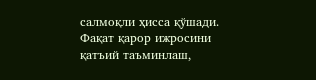салмоқли ҳисса қўшади. Фақат қарор ижросини қатъий таъминлаш,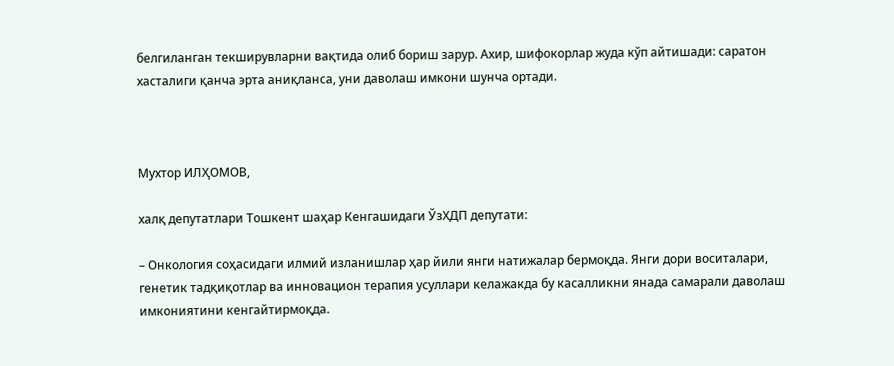белгиланган текширувларни вақтида олиб бориш зарур. Ахир, шифокорлар жуда кўп айтишади: саратон хасталиги қанча эрта аниқланса, уни даволаш имкони шунча ортади.



Мухтор ИЛҲОМОВ,

халқ депутатлари Тошкент шаҳар Кенгашидаги ЎзХДП депутати:

– Онкология соҳасидаги илмий изланишлар ҳар йили янги натижалар бермоқда. Янги дори воситалари, генетик тадқиқотлар ва инновацион терапия усуллари келажакда бу касалликни янада самарали даволаш имкониятини кенгайтирмоқда.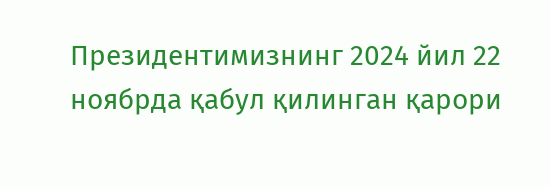Президентимизнинг 2024 йил 22 ноябрда қабул қилинган қарори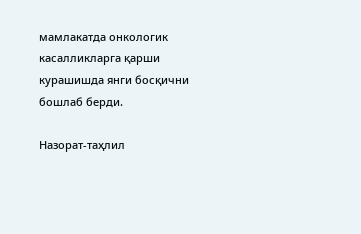мамлакатда онкологик касалликларга қарши курашишда янги босқични бошлаб берди.

Назорат-таҳлил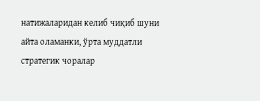натижаларидан келиб чиқиб шуни айта оламанки, ўрта муддатли стратегик чоралар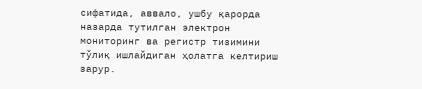сифатида, аввало, ушбу қарорда назарда тутилган электрон мониторинг ва регистр тизимини тўлиқ ишлайдиган ҳолатга келтириш зарур.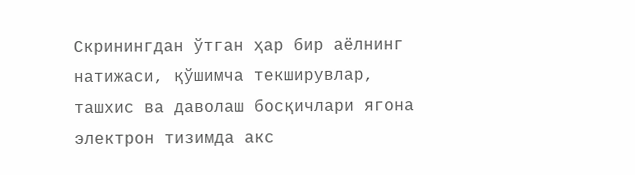Скринингдан ўтган ҳар бир аёлнинг натижаси, қўшимча текширувлар, ташхис ва даволаш босқичлари ягона электрон тизимда акс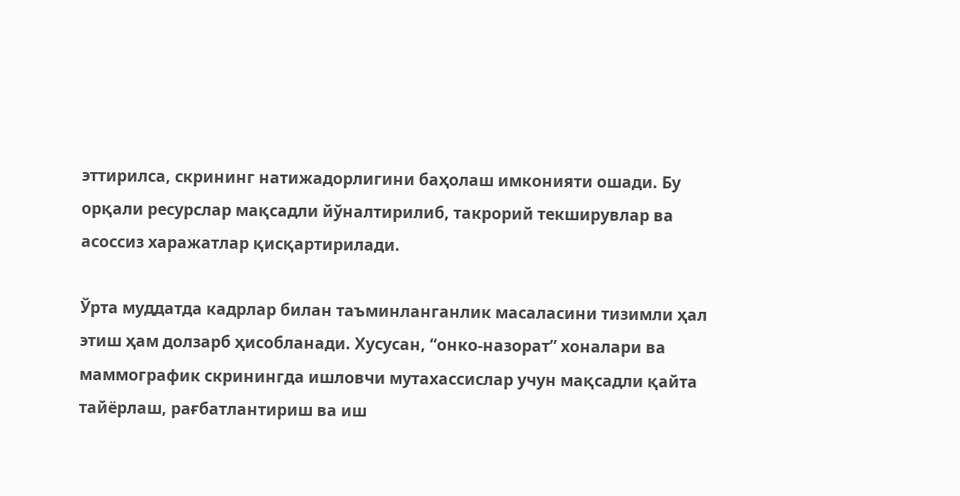эттирилса, скрининг натижадорлигини баҳолаш имконияти ошади. Бу орқали ресурслар мақсадли йўналтирилиб, такрорий текширувлар ва асоссиз харажатлар қисқартирилади.

Ўрта муддатда кадрлар билан таъминланганлик масаласини тизимли ҳал этиш ҳам долзарб ҳисобланади. Хусусан, “онко-назорат” хоналари ва маммографик скринингда ишловчи мутахассислар учун мақсадли қайта тайёрлаш, рағбатлантириш ва иш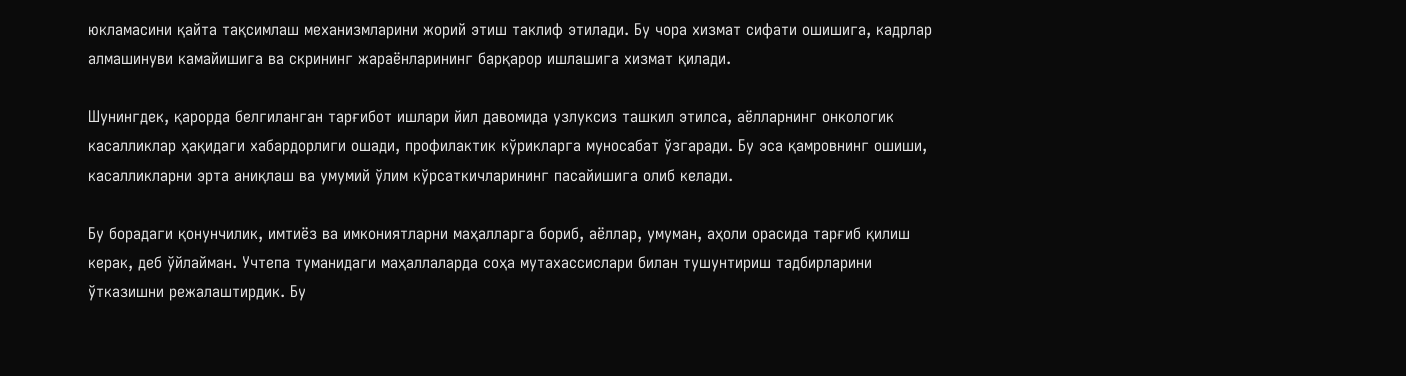юкламасини қайта тақсимлаш механизмларини жорий этиш таклиф этилади. Бу чора хизмат сифати ошишига, кадрлар алмашинуви камайишига ва скрининг жараёнларининг барқарор ишлашига хизмат қилади.

Шунингдек, қарорда белгиланган тарғибот ишлари йил давомида узлуксиз ташкил этилса, аёлларнинг онкологик касалликлар ҳақидаги хабардорлиги ошади, профилактик кўрикларга муносабат ўзгаради. Бу эса қамровнинг ошиши, касалликларни эрта аниқлаш ва умумий ўлим кўрсаткичларининг пасайишига олиб келади.

Бу борадаги қонунчилик, имтиёз ва имкониятларни маҳалларга бориб, аёллар, умуман, аҳоли орасида тарғиб қилиш керак, деб ўйлайман. Учтепа туманидаги маҳаллаларда соҳа мутахассислари билан тушунтириш тадбирларини ўтказишни режалаштирдик. Бу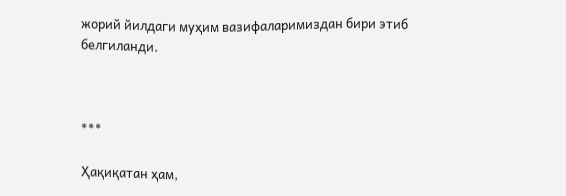жорий йилдаги муҳим вазифаларимиздан бири этиб белгиланди.



***

Ҳақиқатан ҳам,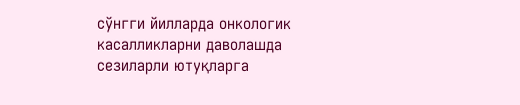сўнгги йилларда онкологик касалликларни даволашда сезиларли ютуқларга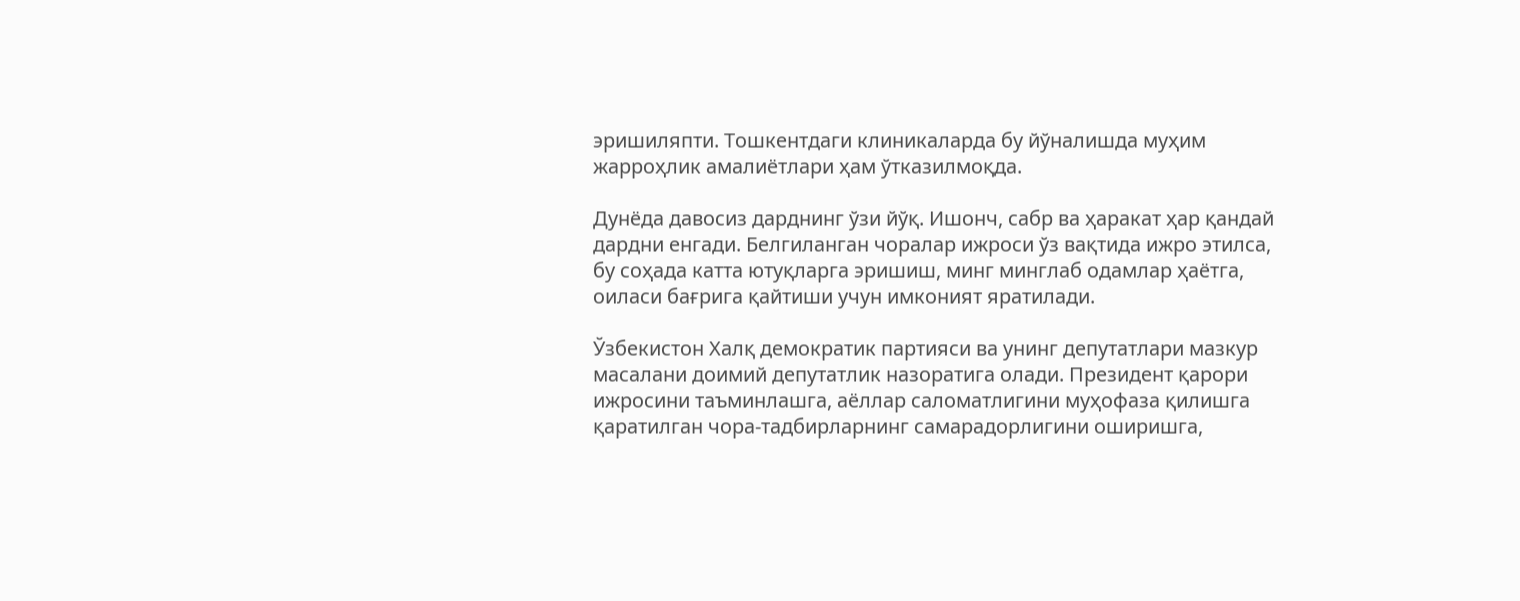эришиляпти. Тошкентдаги клиникаларда бу йўналишда муҳим жарроҳлик амалиётлари ҳам ўтказилмоқда.

Дунёда давосиз дарднинг ўзи йўқ. Ишонч, сабр ва ҳаракат ҳар қандай дардни енгади. Белгиланган чоралар ижроси ўз вақтида ижро этилса, бу соҳада катта ютуқларга эришиш, минг минглаб одамлар ҳаётга, оиласи бағрига қайтиши учун имконият яратилади.

Ўзбекистон Халқ демократик партияси ва унинг депутатлари мазкур масалани доимий депутатлик назоратига олади. Президент қарори ижросини таъминлашга, аёллар саломатлигини муҳофаза қилишга қаратилган чора-тадбирларнинг самарадорлигини оширишга,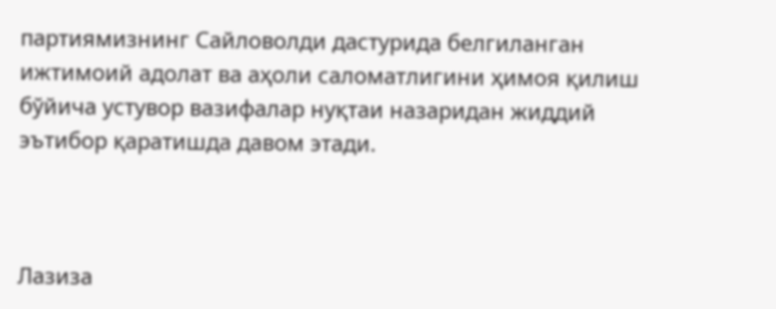партиямизнинг Сайловолди дастурида белгиланган ижтимоий адолат ва аҳоли саломатлигини ҳимоя қилиш бўйича устувор вазифалар нуқтаи назаридан жиддий эътибор қаратишда давом этади.



Лазиза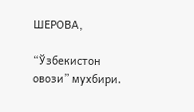ШЕРОВА,

“Ўзбекистон овози” мухбири.